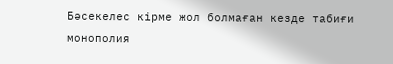Бәсекелес кірме жол болмаған кезде табиғи монополия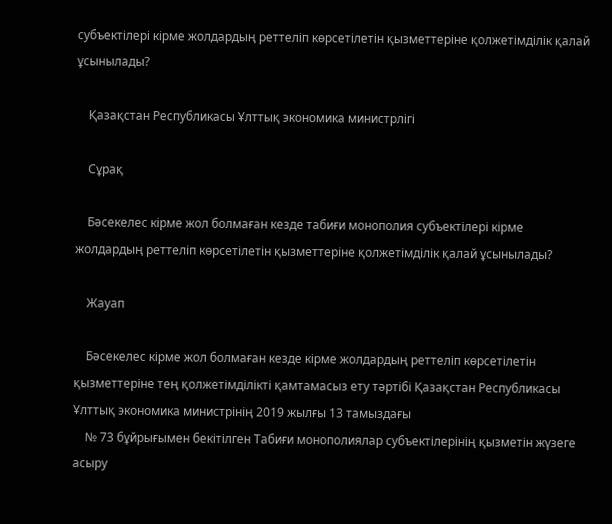субъектілері кірме жолдардың реттеліп көрсетілетін қызметтеріне қолжетімділік қалай ұсынылады?

    Қазақстан Республикасы Ұлттық экономика министрлігі

    Сұрақ

    Бәсекелес кірме жол болмаған кезде табиғи монополия субъектілері кірме жолдардың реттеліп көрсетілетін қызметтеріне қолжетімділік қалай ұсынылады?

    Жауап

    Бәсекелес кірме жол болмаған кезде кірме жолдардың реттеліп көрсетілетін қызметтеріне тең қолжетімділікті қамтамасыз ету тәртібі Қазақстан Республикасы Ұлттық экономика министрінің 2019 жылғы 13 тамыздағы
    № 73 бұйрығымен бекітілген Табиғи монополиялар субъектілерінің қызметін жүзеге асыру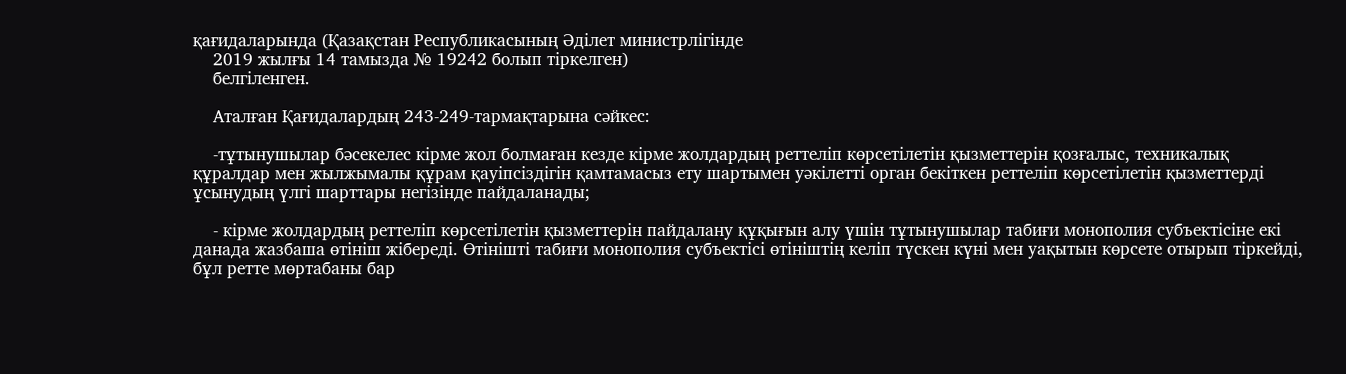қағидаларында (Қазақстан Республикасының Әділет министрлігінде
    2019 жылғы 14 тамызда № 19242 болып тіркелген)
    белгіленген.

    Аталған Қағидалардың 243-249-тармақтарына сәйкес:

    -тұтынушылар бәсекелес кірме жол болмаған кезде кірме жолдардың реттеліп көрсетілетін қызметтерін қозғалыс, техникалық құралдар мен жылжымалы құрам қауіпсіздігін қамтамасыз ету шартымен уәкілетті орган бекіткен реттеліп көрсетілетін қызметтерді ұсынудың үлгі шарттары негізінде пайдаланады;

    - кірме жолдардың реттеліп көрсетілетін қызметтерін пайдалану құқығын алу үшін тұтынушылар табиғи монополия субъектісіне екі данада жазбаша өтініш жібереді. Өтінішті табиғи монополия субъектісі өтініштің келіп түскен күні мен уақытын көрсете отырып тіркейді, бұл ретте мөртабаны бар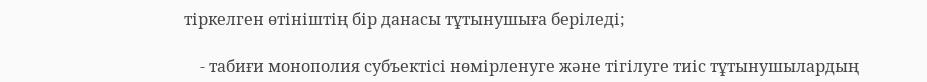тіркелген өтініштің бір данасы тұтынушыға беріледі;

    - табиғи монополия субъектісі нөмірленуге және тігілуге тиіс тұтынушылардың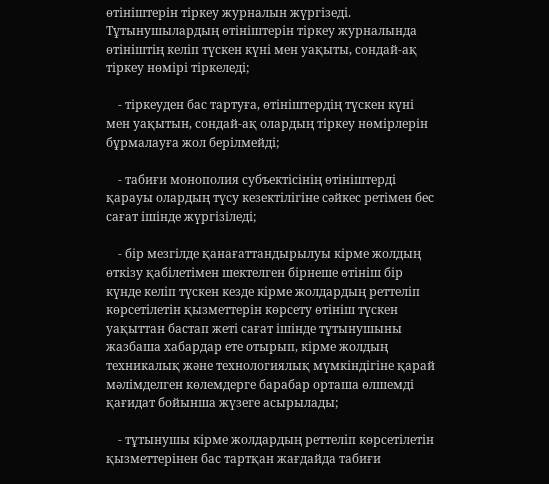өтініштерін тіркеу журналын жүргізеді. Тұтынушылардың өтініштерін тіркеу журналында өтініштің келіп түскен күні мен уақыты, сондай-ақ тіркеу нөмірі тіркеледі;

    - тіркеуден бас тартуға, өтініштердің түскен күні мен уақытын, сондай-ақ олардың тіркеу нөмірлерін бұрмалауға жол берілмейді;

    - табиғи монополия субъектісінің өтініштерді қарауы олардың түсу кезектілігіне сәйкес ретімен бес сағат ішінде жүргізіледі;

    - бір мезгілде қанағаттандырылуы кірме жолдың өткізу қабілетімен шектелген бірнеше өтініш бір күнде келіп түскен кезде кірме жолдардың реттеліп көрсетілетін қызметтерін көрсету өтініш түскен уақыттан бастап жеті сағат ішінде тұтынушыны жазбаша хабардар ете отырып, кірме жолдың техникалық және технологиялық мүмкіндігіне қарай мәлімделген көлемдерге барабар орташа өлшемді қағидат бойынша жүзеге асырылады;

    - тұтынушы кірме жолдардың реттеліп көрсетілетін қызметтерінен бас тартқан жағдайда табиғи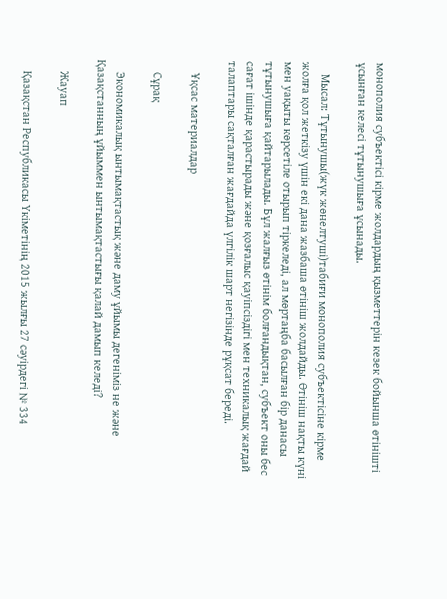монополия субъектісі кірме жолдардың қызметтерін кезек бойынша өтінішті ұсынған келесі тұтынушыға ұсынады.

    Мысал: Тұтынушы(жүк жөнелтуші)табиғи монополия субъектісіне кірме жолға қол жеткізу үшін екі дана жазбаша өтініш жолдайды. Өтініш нақты күні мен уақыты көрсетіле отырып тіркеледі, ал мөртаңба басылған бір данасы тұтынушыға қайтарылады. Бұл жалғыз өтінім болғандықтан, субъект оны бес сағат ішінде қарастырады және қозғалыс қауіпсіздігі мен техникалық жағдай талаптары сақталған жағдайда үлгілік шарт негізінде рұқсат береді.

    Ұқсас материалдар

    Сұрақ

    Экономикалық ынтымақтастық және даму ұйымы дегеніміз не және Қазақстанның ұйыммен ынтымақтастығы қалай дамып келеді?

    Жауап

    Қазақстан Республикасы Үкіметінің 2015 жылғы 27 сәуірдегі № 334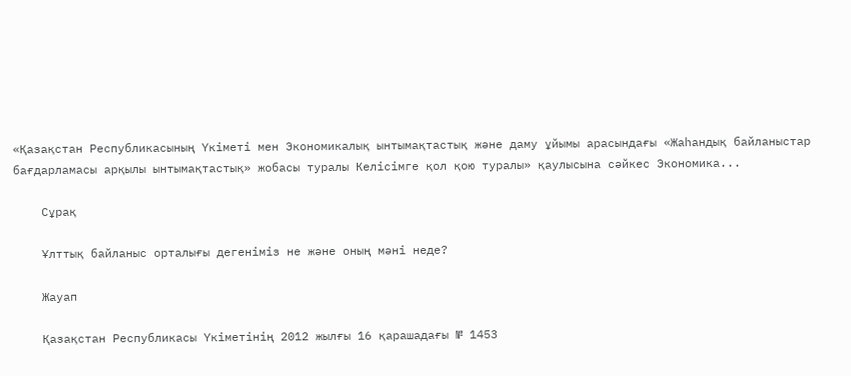«Қазақстан Республикасының Үкіметі мен Экономикалық ынтымақтастық және даму ұйымы арасындағы «Жаһандық байланыстар бағдарламасы арқылы ынтымақтастық» жобасы туралы Келісімге қол қою туралы» қаулысына сәйкес Экономика...

    Сұрақ

    Ұлттық байланыс орталығы дегеніміз не және оның мәні неде?

    Жауап

    Қазақстан Республикасы Үкіметінің 2012 жылғы 16 қарашадағы № 1453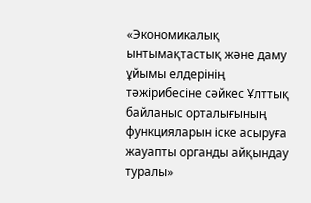«Экономикалық ынтымақтастық және даму ұйымы елдерінің тәжірибесіне сәйкес Ұлттық байланыс орталығының функцияларын іске асыруға жауапты органды айқындау туралы»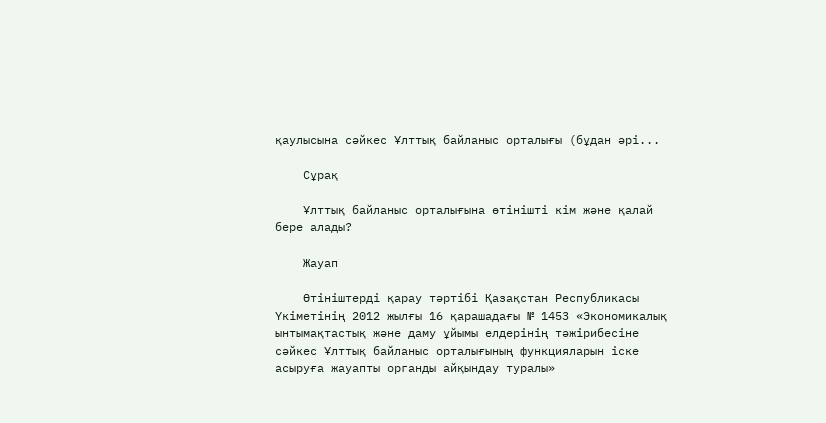қаулысына сәйкес Ұлттық байланыс орталығы (бұдан әрі...

    Сұрақ

    Ұлттық байланыс орталығына өтінішті кім және қалай бере алады?

    Жауап

    Өтініштерді қарау тәртібі Қазақстан Республикасы Үкіметінің 2012 жылғы 16 қарашадағы № 1453 «Экономикалық ынтымақтастық және даму ұйымы елдерінің тәжірибесіне сәйкес Ұлттық байланыс орталығының функцияларын іске асыруға жауапты органды айқындау туралы»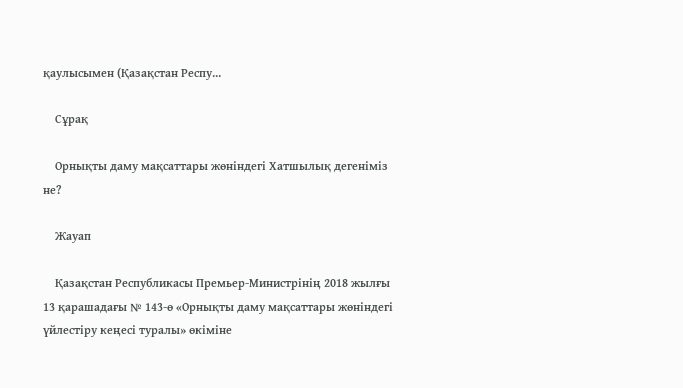қаулысымен (Қазақстан Респу...

    Сұрақ

    Орнықты даму мақсаттары жөніндегі Хатшылық дегеніміз не?

    Жауап

    Қазақстан Республикасы Премьер-Министрінің 2018 жылғы 13 қарашадағы № 143-ө «Орнықты даму мақсаттары жөніндегі үйлестіру кеңесі туралы» өкіміне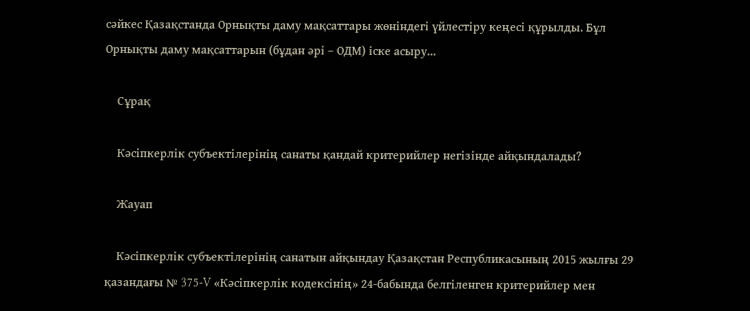сәйкес Қазақстанда Орнықты даму мақсаттары жөніндегі үйлестіру кеңесі құрылды. Бұл Орнықты даму мақсаттарын (бұдан әрі – ОДМ) іске асыру...

    Сұрақ

    Кәсіпкерлік субъектілерінің санаты қандай критерийлер негізінде айқындалады?

    Жауап

    Кәсіпкерлік субъектілерінің санатын айқындау Қазақстан Республикасының 2015 жылғы 29 қазандағы № 375-V «Кәсіпкерлік кодексінің» 24-бабында белгіленген критерийлер мен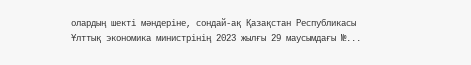олардың шекті мәндеріне, сондай-ақ Қазақстан Республикасы Ұлттық экономика министрінің 2023 жылғы 29 маусымдағы №...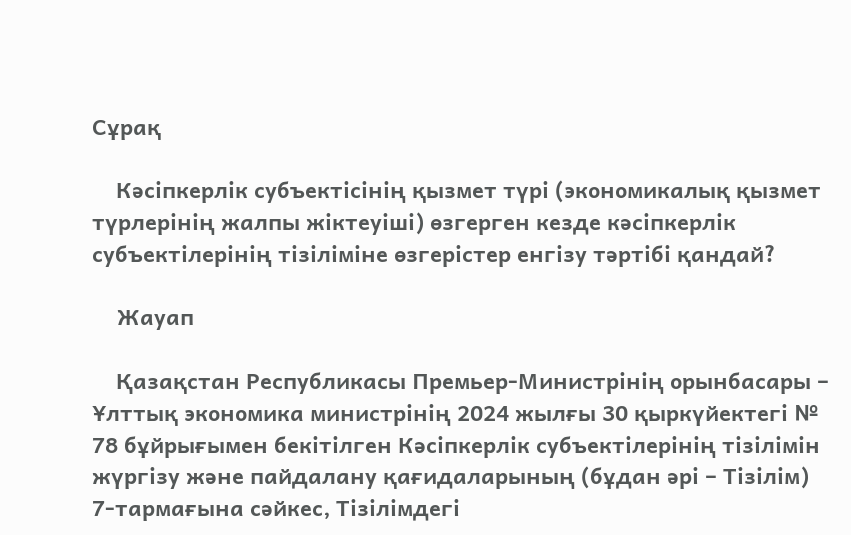Сұрақ

    Кәсіпкерлік субъектісінің қызмет түрі (экономикалық қызмет түрлерінің жалпы жіктеуіші) өзгерген кезде кәсіпкерлік субъектілерінің тізіліміне өзгерістер енгізу тәртібі қандай?

    Жауап

    Қазақстан Республикасы Премьер-Министрінің орынбасары – Ұлттық экономика министрінің 2024 жылғы 30 қыркүйектегі № 78 бұйрығымен бекітілген Кәсіпкерлік субъектілерінің тізілімін жүргізу және пайдалану қағидаларының (бұдан әрі – Тізілім) 7-тармағына сәйкес, Тізілімдегі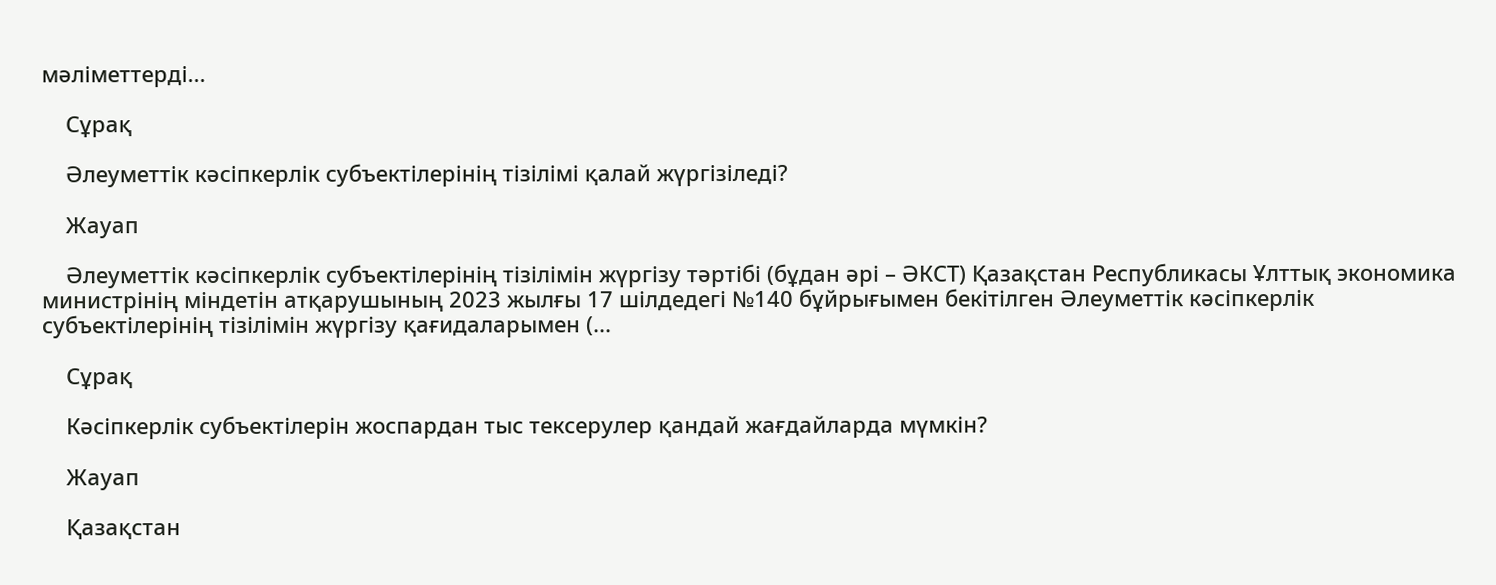мәліметтерді...

    Сұрақ

    Әлеуметтік кәсіпкерлік субъектілерінің тізілімі қалай жүргізіледі?

    Жауап

    Әлеуметтік кәсіпкерлік субъектілерінің тізілімін жүргізу тәртібі (бұдан әрі – ӘКСТ) Қазақстан Республикасы Ұлттық экономика министрінің міндетін атқарушының 2023 жылғы 17 шілдедегі №140 бұйрығымен бекітілген Әлеуметтік кәсіпкерлік субъектілерінің тізілімін жүргізу қағидаларымен (...

    Сұрақ

    Кәсіпкерлік субъектілерін жоспардан тыс тексерулер қандай жағдайларда мүмкін?

    Жауап

    Қазақстан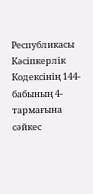Республикасы Кәсіпкерлік Кодексінің 144-бабының 4-тармағына сәйкес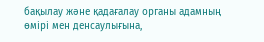бақылау және қадағалау органы адамның өмірі мен денсаулығына,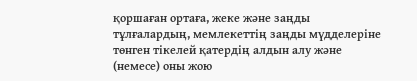қоршаған ортаға, жеке және заңды тұлғалардың, мемлекеттің заңды мүдделеріне төнген тікелей қатердің алдын алу және (немесе) оны жою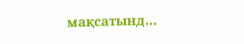мақсатынд...